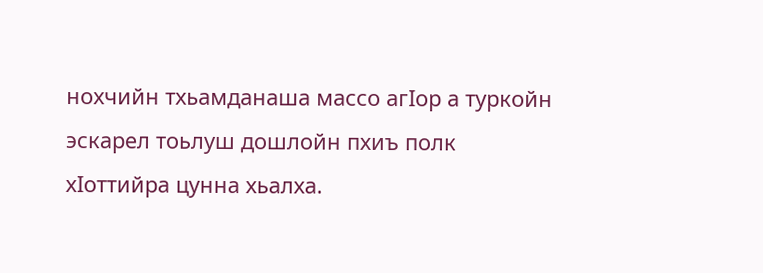нохчийн тхьамданаша массо агӏор а туркойн эскарел тоьлуш дошлойн пхиъ полк хӏоттийра цунна хьалха.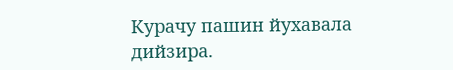Курачу пашин йухавала дийзира.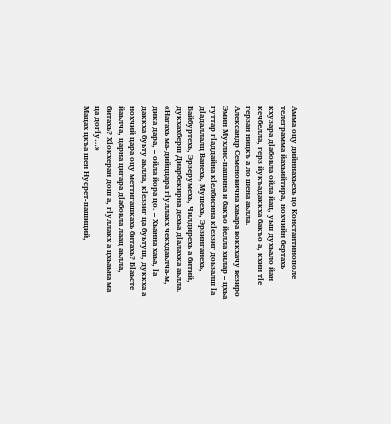Амма оцу дийннахьехь цо Константинополе телеграмма йахьийтира, нохчийн бертахь кхузара дӏабовла ойла йац, уьш духьало йан кечбелла, герз йукъадаккха бакъо а, кхин тӏе герзан ницкъ а ло шена аьлла.
Александр Семеновична хаьара воккхачу везиро Эмин Мухлис-пашина и бакъо йелла хилар – цхьа гуттар гӏаддайна кӏелбисина кӏеззиг доьзалш ӏа дӏадаллалц Ванехь, Мушехь, Эрзинганехь, Байбуртехь, Эрзерумехь, Чилдирехь а битий, дукхахберш Диарбекирна дехьа дӏалахка аьлла.
«Нагахь ма-дийццара гӏуллакх чекхдаьлча-м, дика дара, – ойла йора цо. – Хьанна хаьа, ӏа даккха буьту аьлла, кӏеззиг ца буьтуш, дуккха а нохчий цара оцу меттигашкахь битахь? Бӏаьсте йаьлча, царна цигара дӏабовла лаац аьлла, битахь? Хӏокхеран дош а, гӏуллакх а цхьаьна ма ца догӏу…»
Мацах цкъа шен Нусрет-пашиций,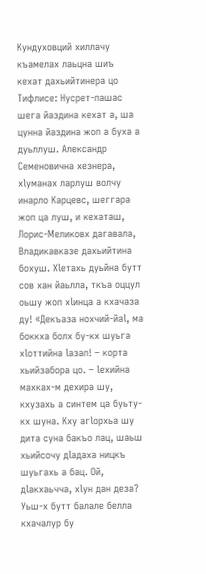Кундуховций хиллачу къамелах лаьцна шиъ кехат дахьийтинера цо
Тифлисе: Нусрет-пашас шега йаздина кехат а, ша цунна йаздина жоп а буха а дуьллуш. Александр Семеновична хезнера, хӏуманах ларлуш волчу инарло Карцевс, шеггара жоп ца луш, и кехаташ, Лорис-Меликовх дагавала, Владикавказе дахьийтина бохуш. Хӏетахь дуьйна бутт сов хан йаьлла, ткъа оццул оьшу жоп хӏинца а кхачаза ду! «Декъаза нохчий-йаӏ, ма боккха болх бу-кх шуьга хӏоттийна ӏазап! – корта хьийзабора цо. – ӏехийна махках-м дехира шу, кхузахь а синтем ца буьту-кх шуна. Кху агӏорхьа шу дита суна бакъо лац, шаьш хьийсочу дӏадаха ницкъ шуьгахь а бац. Ой, дӏакхаьчча, хӏун дан деза? Уьш-х бутт балале белла кхачалур бу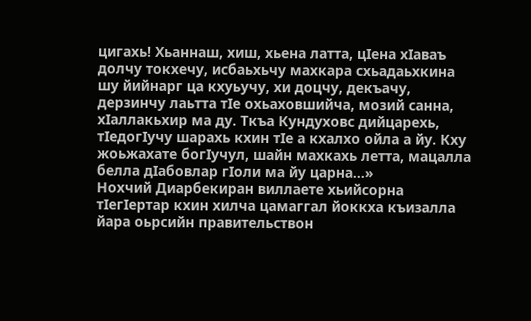цигахь! Хьаннаш, хиш, хьена латта, цӏена хӏаваъ долчу токхечу, исбаьхьчу махкара схьадаьхкина шу йийнарг ца кхуьучу, хи доцчу, декъачу, дерзинчу лаьтта тӏе охьаховшийча, мозий санна, хӏаллакьхир ма ду. Ткъа Кундуховс дийцарехь, тӏедогӏучу шарахь кхин тӏе а кхалхо ойла а йу. Кху жоьжахате богӏучул, шайн махкахь летта, мацалла белла дӏабовлар гӏоли ма йу царна…»
Нохчий Диарбекиран виллаете хьийсорна тӏегӏертар кхин хилча цамаггал йоккха къизалла йара оьрсийн правительствон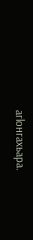агӏонгахьара.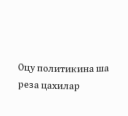Оцу политикина ша реза цахилар